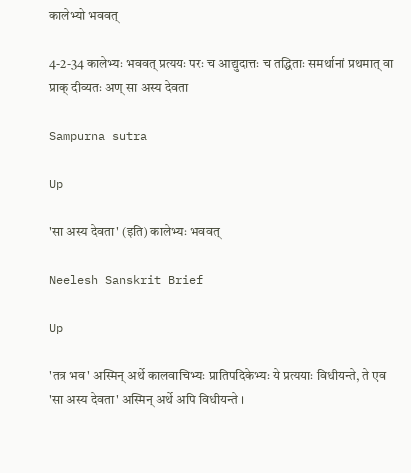कालेभ्यो भववत्

4-2-34 कालेभ्यः भववत् प्रत्ययः परः च आद्युदात्तः च तद्धिताः समर्थानां प्रथमात् वा प्राक् दीव्यतः अण् सा अस्य देवता

Sampurna sutra

Up

'सा अस्य देवता' (इति) कालेभ्यः भववत्

Neelesh Sanskrit Brief

Up

'तत्र भव' अस्मिन् अर्थे कालवाचिभ्यः प्रातिपदिकेभ्यः ये प्रत्ययाः विधीयन्ते, ते एव 'सा अस्य देवता' अस्मिन् अर्थे अपि विधीयन्ते ।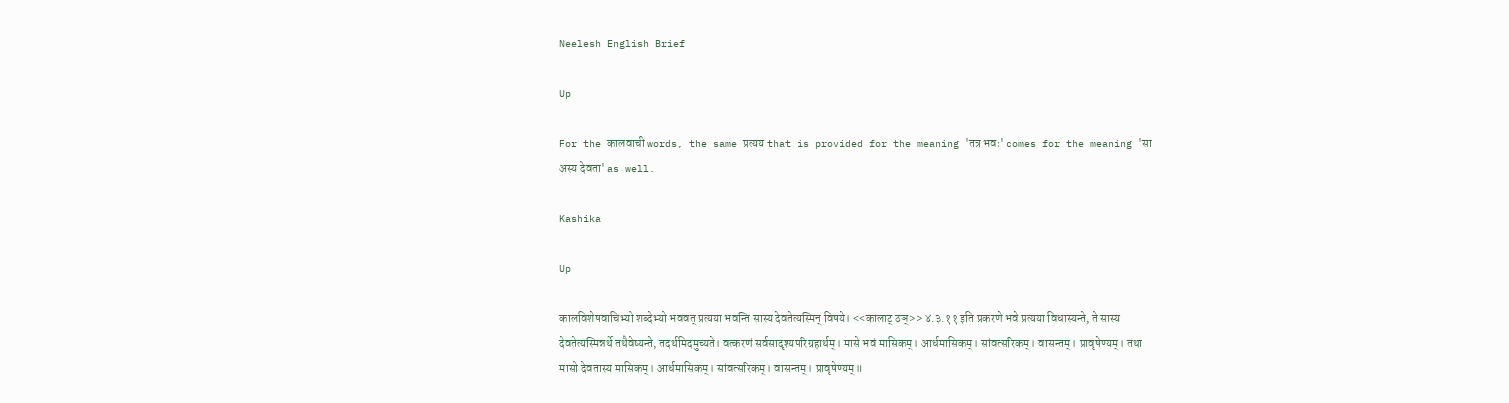Neelesh English Brief

Up

For the कालवाची words, the same प्रत्यय that is provided for the meaning 'तत्र भवः' comes for the meaning 'सा अस्य देवता' as well.

Kashika

Up

कालविशेषवाचिभ्यो शब्देभ्यो भववत् प्रत्यया भवन्ति सास्य देवतेत्यस्मिन् विषये। <<कालाट् ठञ्>> ४.३.११ इति प्रकरणे भवे प्रत्यया विधास्यन्ते, ते सास्य देवतेत्यस्मिन्नर्थे तथैवेष्यन्ते, तदर्थमिदमुच्यते। वत्करणं सर्वसादृश्यपरिग्रहार्थम्। मासे भवं मासिकम्। आर्धमासिकम्। सांवत्सरिकम्। वासन्तम्। प्रावृषेण्यम्। तथा मासो देवतास्य मासिकम्। आर्धमासिकम्। सांवत्सरिकम्। वासन्तम्। प्रावृषेण्यम्॥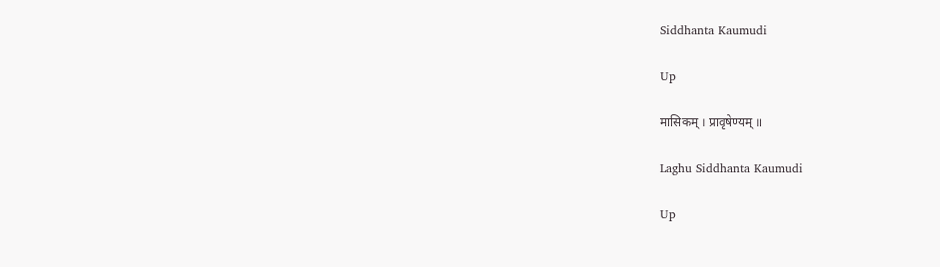Siddhanta Kaumudi

Up

मासिकम् । प्रावृषेण्यम् ॥

Laghu Siddhanta Kaumudi

Up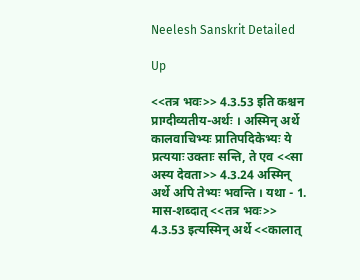Neelesh Sanskrit Detailed

Up

<<तत्र भवः>> 4.3.53 इति कश्चन प्राग्दीव्यतीय-अर्थः । अस्मिन् अर्थे कालवाचिभ्यः प्रातिपदिकेभ्यः ये प्रत्ययाः उक्ताः सन्ति, ते एव <<सा अस्य देवता>> 4.3.24 अस्मिन् अर्थे अपि तेभ्यः भवन्ति । यथा - 1. मास-शब्दात् <<तत्र भवः>> 4.3.53 इत्यस्मिन् अर्थे <<कालात्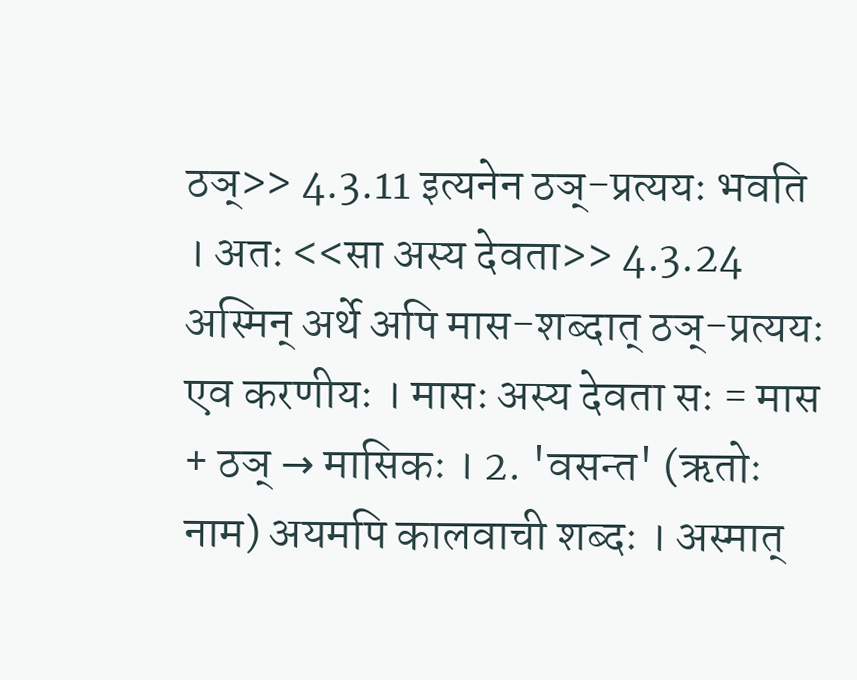ठञ्>> 4.3.11 इत्यनेन ठञ्-प्रत्ययः भवति । अतः <<सा अस्य देवता>> 4.3.24 अस्मिन् अर्थे अपि मास-शब्दात् ठञ्-प्रत्ययः एव करणीयः । मासः अस्य देवता सः = मास + ठञ् → मासिकः । 2. 'वसन्त' (ऋतोः नाम) अयमपि कालवाची शब्दः । अस्मात्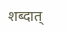शब्दात्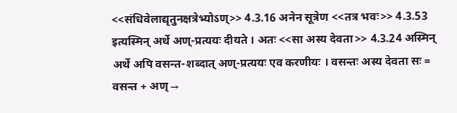<<संधिवेलाद्यृतुनक्षत्रेभ्योऽण्>> 4.3.16 अनेन सूत्रेण <<तत्र भवः>> 4.3.53 इत्यस्मिन् अर्थे अण्-प्रत्ययः दीयते । अतः <<सा अस्य देवता>> 4.3.24 अस्मिन् अर्थे अपि वसन्त-शब्दात् अण्-प्रत्ययः एव करणीयः । वसन्तः अस्य देवता सः = वसन्त + अण् →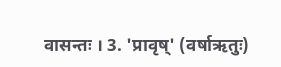वासन्तः । 3. 'प्रावृष्' (वर्षाऋतुः)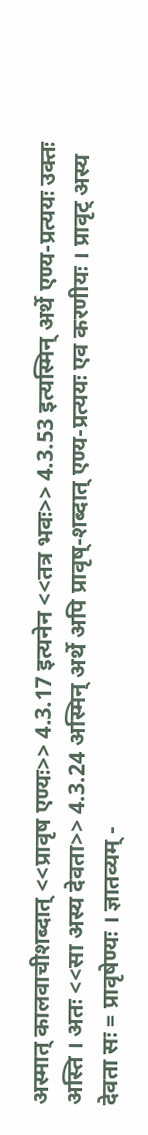अस्मात् कालवाचीशब्दात् <<प्रावृष एण्यः>> 4.3.17 इत्यनेन <<तत्र भवः>> 4.3.53 इत्यस्मिन् अर्थे एण्य-प्रत्ययः उक्तः अस्ति । अतः <<सा अस्य देवता>> 4.3.24 अस्मिन् अर्थे अपि प्रावृष्-शब्दात् एण्य-प्रत्ययः एव करणीयः । प्रावृट् अस्य देवता सः = प्रावृषेण्यः । ज्ञातव्यम् -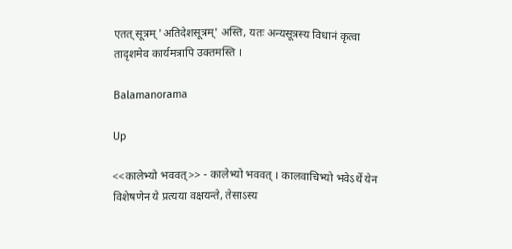एतत् सूत्रम् 'अतिदेशसूत्रम्' अस्ति, यतः अन्यसूत्रस्य विधानं कृत्वा तादृशमेव कार्यमत्रापि उक्तमस्ति ।

Balamanorama

Up

<<कालेभ्यो भववत्>> - कालेभ्यो भववत् । कालवाचिभ्यो भवेऽर्थे येन विशेषणेन ये प्रत्यया वक्षयन्ते, तेसाऽस्य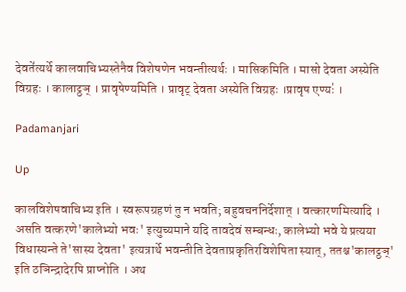देवते॑त्यर्थे कालवाचिभ्यस्तेनैव विशेषणेन भवन्तीत्यर्थः । मासिकमिति । मासो देवता अस्येति विग्रहः । कालाट्ठञ् । प्रावृषेण्यमिति । प्रावृट् देवता अस्येति विग्रहः ।प्रावृष एण्यः॑ ।

Padamanjari

Up

कालविशेषवाचिभ्य इति । स्वरूपग्रहणं तु न भवति; बहुवचननिर्देशात् । वत्कारणमित्यादि । असति वत्करणे'कालेभ्यो भवः' इत्युच्यमाने यदि तावदेवं सम्बन्धः, कालेभ्यो भवे ये प्रत्यया विधास्यन्ते ते'सास्य देवता' इत्यत्रार्थे भवन्तीति देवताप्रकृतिरविशेषिता स्यात्, ततश्च'कालट्ठञ्' इति ठञिन्द्रादेरपि प्राप्नोति । अथ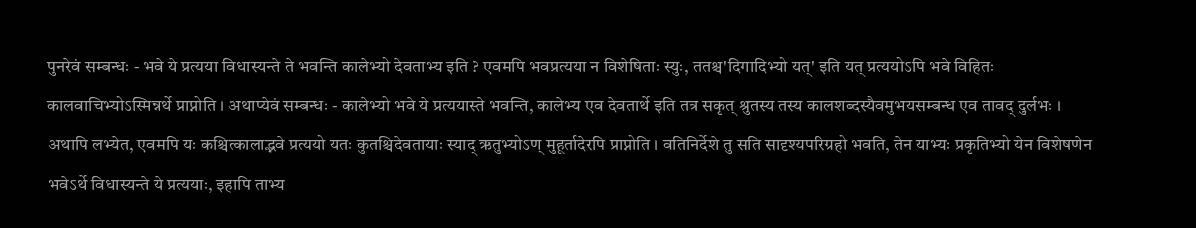पुनरेवं सम्बन्धः - भवे ये प्रत्यया विधास्यन्ते ते भवन्ति कालेभ्यो देवताभ्य इति ? एवमपि भवप्रत्यया न विशेषिताः स्युः, ततश्च'दिगादिभ्यो यत्' इति यत् प्रत्ययोऽपि भवे विहितः कालवाचिभ्योऽस्मिन्नर्थे प्राप्नोति । अथाप्येवं सम्बन्धः - कालेभ्यो भवे ये प्रत्ययास्ते भवन्ति, कालेभ्य एव देवतार्थे इति तत्र सकृत् श्रुतस्य तस्य कालशब्दस्यैवमुभयसम्बन्ध एव तावद् दुर्लभः । अथापि लभ्येत, एवमपि यः कश्चित्कालाद्भवे प्रत्ययो यतः कुतश्चिदेवतायाः स्याद् ऋतुभ्योऽण् मुहूर्तादेरपि प्राप्नोति । वतिनिर्देशे तु सति सादृश्यपरिग्रहो भवति, तेन याभ्यः प्रकृतिभ्यो येन विशेषणेन भवेऽर्थे विधास्यन्ते ये प्रत्ययाः, इहापि ताभ्य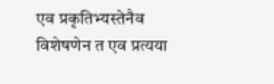एव प्रकृतिभ्यस्तेनैव विशेषणेन त एव प्रत्यया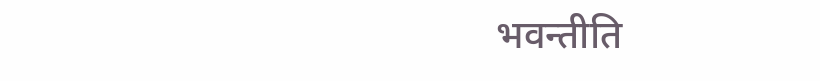भवन्तीति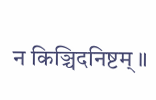न किञ्चिदनिष्टम् ॥